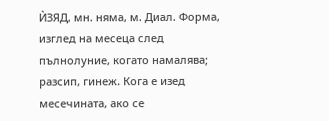ЍЗЯД, мн. няма, м. Диал. Форма, изглед на месеца след пълнолуние, когато намалява; разсип, гинеж. Кога е изед месечината, ако се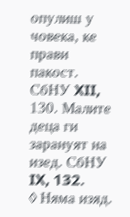опулиш у човека, ке прави пакост. СбНУ XII, 130. Малите деца ги зарануят на изед. СбНУ IX, 132.
◊ Няма изяд.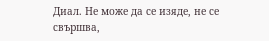Диал. Не може да се изяде, не се свършва,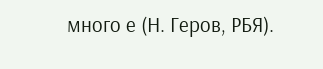много е (Н. Геров, РБЯ).